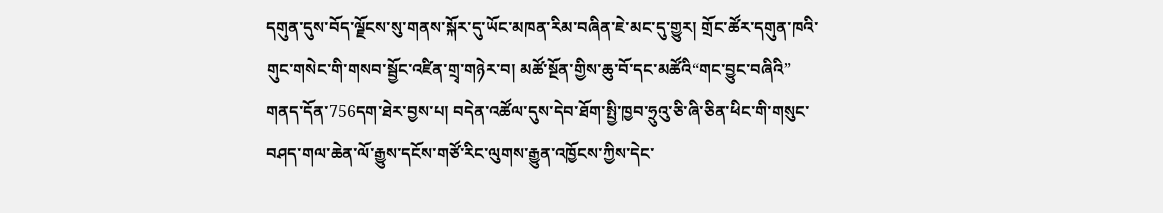དགུན་དུས་བོད་ལྗོངས་སུ་གནས་སྐོར་དུ་ཡོང་མཁན་རིམ་བཞིན་ཇེ་མང་དུ་གྱུར། གྲོང་ཚོར་དགུན་ཁའི་གུང་གསེང་གི་གསབ་སྦྱོང་འཛིན་གྲྭ་གཉེར་བ། མཚོ་སྔོན་གྱིས་ཆུ་བོ་དང་མཚོའི“གང་བྱུང་བཞིའི” གནད་དོན་756དག་ཐེར་བྱས་པ། བདེན་འཚོལ་དུས་དེབ་ཐོག་སྤྱི་ཁྱབ་ཧྲུའུ་ཅི་ཞི་ཅིན་ཕིང་གི་གསུང་བཤད་གལ་ཆེན་ལོ་རྒྱུས་དངོས་གཙོ་རིང་ལུགས་རྒྱུན་འཁྱོངས་ཀྱིས་དེང་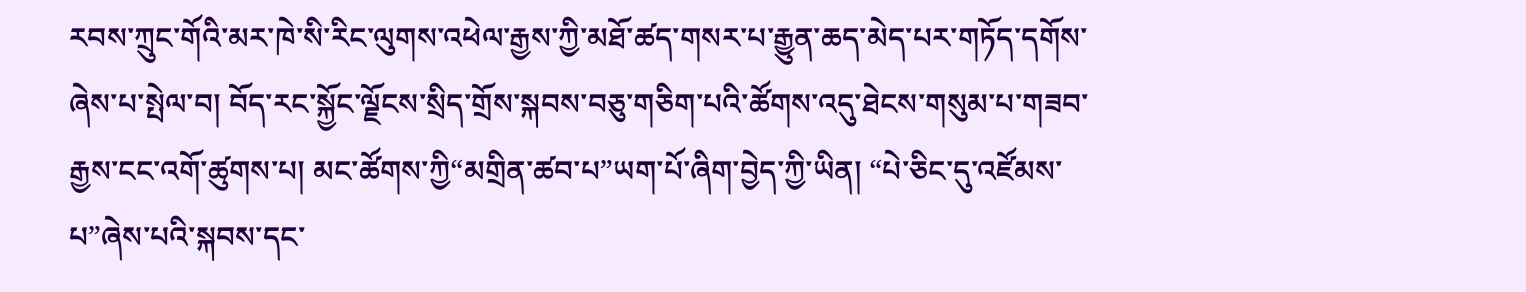རབས་ཀྲུང་གོའི་མར་ཁེ་སི་རིང་ལུགས་འཕེལ་རྒྱས་ཀྱི་མཐོ་ཚད་གསར་པ་རྒྱུན་ཆད་མེད་པར་གཏོད་དགོས་ཞེས་པ་སྤེལ་བ། བོད་རང་སྐྱོང་ལྗོངས་སྲིད་གྲོས་སྐབས་བཅུ་གཅིག་པའི་ཚོགས་འདུ་ཐེངས་གསུམ་པ་གཟབ་རྒྱས་ངང་འགོ་ཚུགས་པ། མང་ཚོགས་ཀྱི“མགྲིན་ཚབ་པ”ཡག་པོ་ཞིག་བྱེད་ཀྱི་ཡིན། “པེ་ཅིང་དུ་འཛོམས་པ”ཞེས་པའི་སྐབས་དང་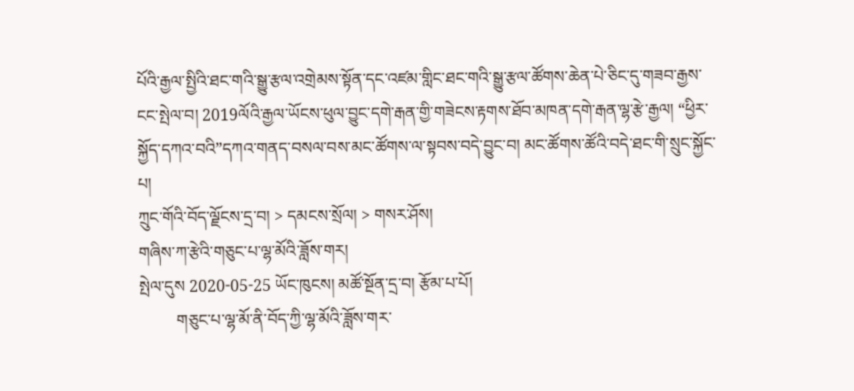པོའི་རྒྱལ་སྤྱིའི་ཐང་གའི་སྒྱུ་རྩལ་འགྲེམས་སྟོན་དང་འཛམ་གླིང་ཐང་གའི་སྒྱུ་རྩལ་ཚོགས་ཆེན་པེ་ཅིང་དུ་གཟབ་རྒྱས་ངང་སྤེལ་བ། 2019ལོའི་རྒྱལ་ཡོངས་ཕུལ་བྱུང་དགེ་རྒན་གྱི་གཟེངས་རྟགས་ཐོབ་མཁན་དགེ་རྒན་ལྷ་རྩེ་རྒྱལ། “ཕྱིར་སྐྱོད་དཀའ་བའི”དཀའ་གནད་བསལ་བས་མང་ཚོགས་ལ་སྟབས་བདེ་བྱུང་བ། མང་ཚོགས་ཚོའི་བདེ་ཐང་གི་སྲུང་སྐྱོང་པ།
ཀྲུང་གོའི་བོད་ལྗོངས་དྲ་བ། > དམངས་སྲོལ། > གསར་ཤོས།
གཞིས་ཀ་རྩེའི་གཅུང་པ་ལྷ་མོའི་ཟློས་གར།
སྤེལ་དུས 2020-05-25 ཡོང་ཁུངས། མཚོ་སྔོན་དྲ་བ། རྩོམ་པ་པོ།
         གཅུང་པ་ལྷ་མོ་ནི་བོད་ཀྱི་ལྷ་མོའི་ཟློས་གར་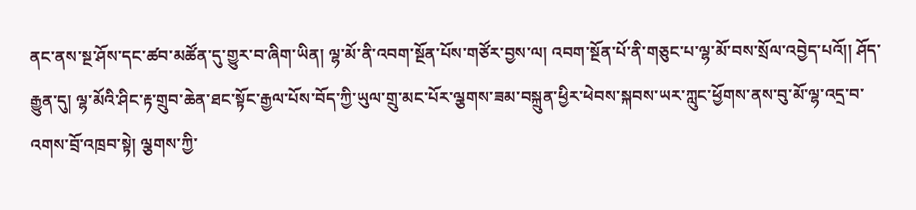ནང་ནས་སྔ་ཤོས་དང་ཚབ་མཚོན་དུ་གྱུར་བ་ཞིག་ཡིན། ལྷ་མོ་ནི་འབག་སྔོན་པོས་གཙོར་བྱས་ལ། འབག་སྔོན་པོ་ནི་གཅུང་པ་ལྷ་མོ་བས་སྲོལ་འབྱེད་པའོ།། ཤོད་རྒྱུན་དུ། ལྷ་མོའི་ཤིང་རྟ་གྲུབ་ཆེན་ཐང་སྟོང་རྒྱལ་པོས་བོད་ཀྱི་ཡུལ་གྲུ་མང་པོར་ལྕགས་ཟམ་བསྐྲུན་ཕྱིར་ཕེབས་སྐབས་ཡར་ཀླུང་ཕྱོགས་ནས་བུ་མོ་ལྷ་འདྲ་བ་འགས་བྲོ་འཁྲབ་སྟེ། ལྕགས་ཀྱི་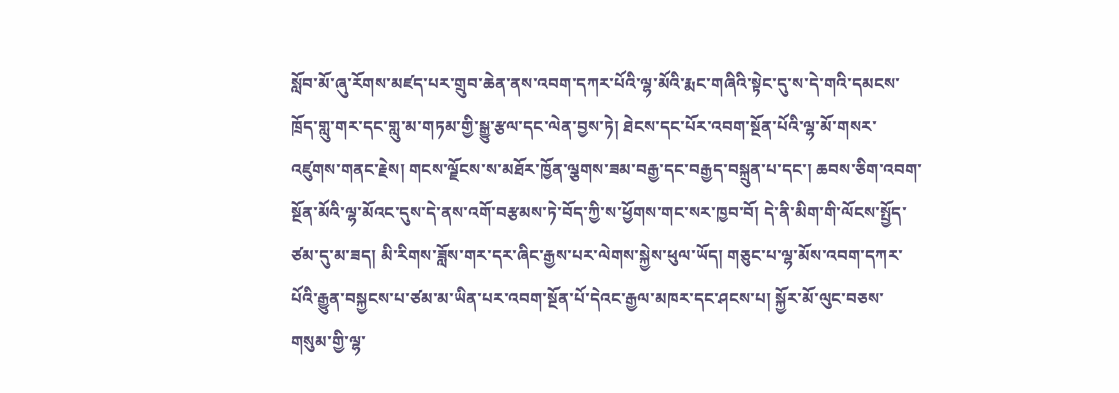སློབ་མོ་ཞུ་རོགས་མཛད་པར་གྲུབ་ཆེན་ནས་འབག་དཀར་པོའི་ལྷ་མོའི་རྨང་གཞིའི་སྟེང་དུ་ས་དེ་གའི་དམངས་ཁྲོད་གླུ་གར་དང་གླུ་མ་གཏམ་གྱི་སྒྱུ་རྩལ་དང་ལེན་བྱས་ཏེ། ཐེངས་དང་པོར་འབག་སྔོན་པོའི་ལྷ་མོ་གསར་འཛུགས་གནང་རྗེས། གངས་ལྗོངས་ས་མཐོར་ཁྱོན་ལྕགས་ཟམ་བརྒྱ་དང་བརྒྱད་བསྐྲུན་པ་དང་། ཆབས་ཅིག་འབག་སྔོན་མོའི་ལྷ་མོའང་དུས་དེ་ནས་འགོ་བརྩམས་ཏེ་བོད་ཀྱི་ས་ཕྱོགས་གང་སར་ཁྱབ་བོ། དེ་ནི་མིག་གི་ལོངས་སྤྱོད་ཙམ་དུ་མ་ཟད། མི་རིགས་ཟློས་གར་དར་ཞིང་རྒྱས་པར་ལེགས་སྐྱེས་ཕུལ་ཡོད། གཅུང་པ་ལྷ་མོས་འབག་དཀར་པོའི་རྒྱུན་བསྐྱངས་པ་ཙམ་མ་ཡིན་པར་འབག་སྔོན་པོ་དེའང་རྒྱལ་མཁར་དང་ཤངས་པ། སྐྱོར་མོ་ལུང་བཅས་གསུམ་གྱི་ལྷ་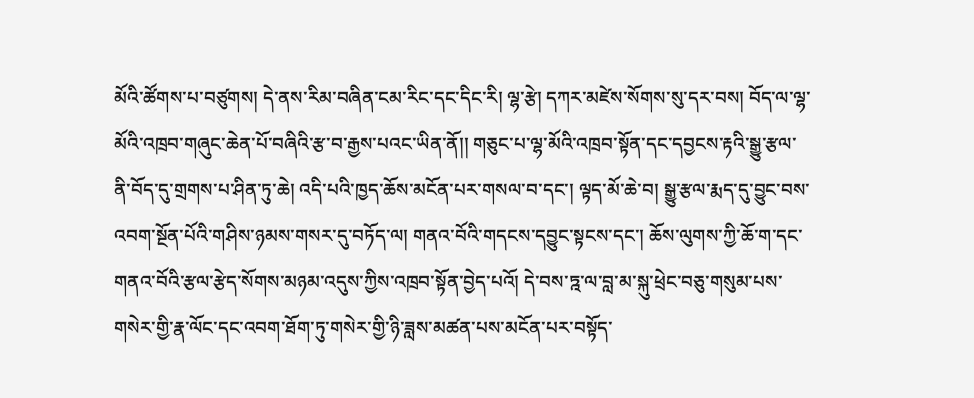མོའི་ཚོགས་པ་བཙུགས། དེ་ནས་རིམ་བཞིན་ངམ་རིང་དང་དིང་རི། ལྷ་རྩེ། དཀར་མཛེས་སོགས་སུ་དར་བས། བོད་ལ་ལྷ་མོའི་འཁྲབ་གཞུང་ཆེན་པོ་བཞིའི་རྩ་བ་རྒྱས་པའང་ཡིན་ནོ།། གཅུང་པ་ལྷ་མོའི་འཁྲབ་སྟོན་དང་དབྱངས་རྟའི་སྒྱུ་རྩལ་ནི་བོད་དུ་གྲགས་པ་ཤིན་ཏུ་ཆེ། འདི་པའི་ཁྱད་ཆོས་མངོན་པར་གསལ་བ་དང་། ལྟད་མོ་ཆེ་བ། སྒྱུ་རྩལ་རྨད་དུ་བྱུང་བས་འབག་སྔོན་པོའི་གཤིས་ཉམས་གསར་དུ་བཏོད་ལ། གནའ་བོའི་གདངས་དབྱུང་སྟངས་དང་། ཆོས་ལུགས་ཀྱི་ཆོ་ག་དང་གནའ་བོའི་རྩལ་རྩེད་སོགས་མཉམ་འདུས་ཀྱིས་འཁྲབ་སྟོན་བྱེད་པའོ། དེ་བས་ཏྰ་ལ་བླ་མ་སྐུ་ཕྲེང་བཅུ་གསུམ་པས་གསེར་གྱི་རྣ་ལོང་དང་འབག་ཐོག་ཏུ་གསེར་གྱི་ཉི་ཟླས་མཚན་པས་མངོན་པར་བསྟོད་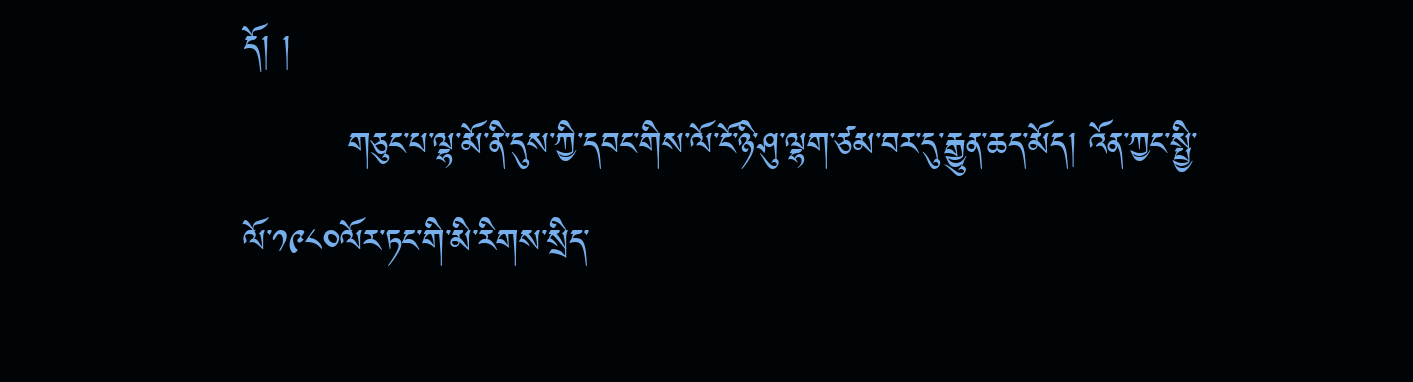དོ། །
         གཅུང་པ་ལྷ་མོ་ནི་དུས་ཀྱི་དབང་གིས་ལོ་ངོ་ཉི་ཤུ་ལྷག་ཙམ་བར་དུ་རྒྱུན་ཆད་མོད། འོན་ཀྱང་སྤྱི་ལོ་༡༩༨༠ལོར་ཏང་གི་མི་རིགས་སྲིད་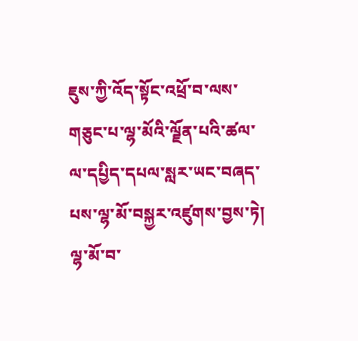ཇུས་ཀྱི་འོད་སྟོང་འཕྲོ་བ་ལས་གཅུང་པ་ལྷ་མོའི་ལྗོན་པའི་ཚལ་ལ་དཔྱིད་དཔལ་སླར་ཡང་བཞད་པས་ལྷ་མོ་བསྐྱར་འཛུགས་བྱས་ཏེ། ལྷ་མོ་བ་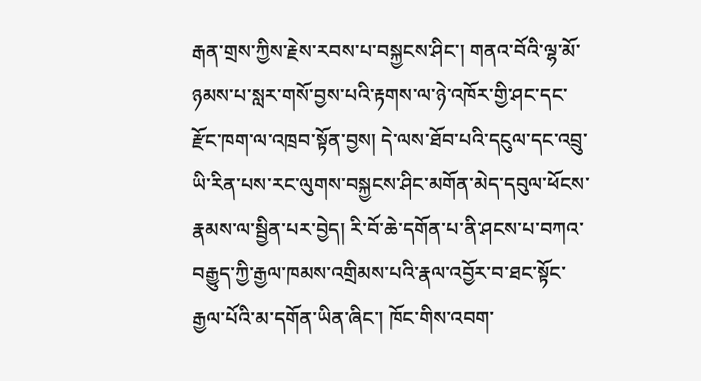རྒན་གྲས་ཀྱིས་རྗེས་རབས་པ་བསྐྱངས་ཤིང་། གནའ་བོའི་ལྷ་མོ་ཉམས་པ་སླར་གསོ་བྱས་པའི་རྟགས་ལ་ཉེ་འཁོར་གྱི་ཤང་དང་རྫོང་ཁག་ལ་འཁྲབ་སྟོན་བྱས། དེ་ལས་ཐོབ་པའི་དངུལ་དང་འབྲུ་ཡི་རིན་པས་རང་ལུགས་བསྐྱངས་ཤིང་མགོན་མེད་དབུལ་ཕོངས་རྣམས་ལ་སྦྱིན་པར་བྱེད། རི་བོ་ཆེ་དགོན་པ་ནི་ཤངས་པ་བཀའ་བརྒྱུད་ཀྱི་རྒྱལ་ཁམས་འགྲིམས་པའི་རྣལ་འབྱོར་བ་ཐང་སྟོང་རྒྱལ་པོའི་མ་དགོན་ཡིན་ཞིང་། ཁོང་གིས་འབག་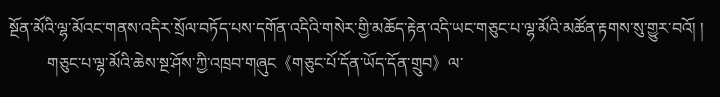སྔོན་མོའི་ལྷ་མོའང་གནས་འདིར་སྲོལ་བཏོད་པས་དགོན་འདིའི་གསེར་གྱི་མཆོད་རྟེན་འདི་ཡང་གཅུང་པ་ལྷ་མོའི་མཚོན་རྟགས་སུ་གྱུར་བའོ། །
         གཅུང་པ་ལྷ་མོའི་ཆེས་སྔ་ཤོས་ཀྱི་འཁྲབ་གཞུང《གཅུང་པོ་དོན་ཡོད་དོན་གྲུབ》ལ་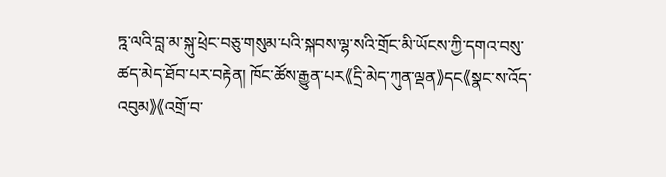ཏྰ་ལའི་བླ་མ་སྐུ་ཕྲེང་བཅུ་གསུམ་པའི་སྐབས་ལྷ་སའི་གྲོང་མི་ཡོངས་ཀྱི་དགའ་བསུ་ཚད་མེད་ཐོབ་པར་བརྟེན། ཁོང་ཚོས་རྒྱུན་པར《དྲི་མེད་ཀུན་ལྡན》དང《སྣང་ས་འོད་འབུམ》《འགྲོ་བ་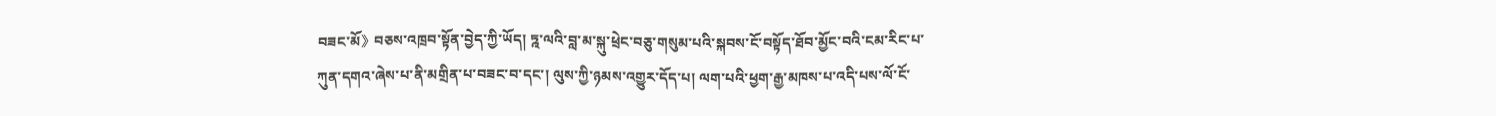བཟང་མོ》བཅས་འཁྲབ་སྟོན་བྱེད་ཀྱི་ཡོད། ཏྰ་ལའི་བླ་མ་སྐུ་ཕྲེང་བཅུ་གསུམ་པའི་སྐབས་ངོ་བསྟོད་ཐོབ་མྱོང་བའི་ངམ་རིང་པ་ཀུན་དགའ་ཞེས་པ་ནི་མགྲིན་པ་བཟང་བ་དང་། ལུས་ཀྱི་ཉམས་འགྱུར་དོད་པ། ལག་པའི་ཕྱག་རྒྱ་མཁས་པ་འདི་པས་ལོ་ངོ་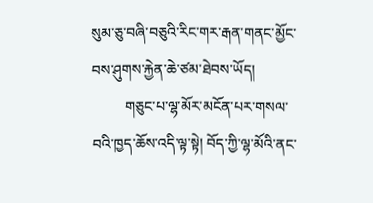སུམ་ཅུ་བཞི་བཅུའི་རིང་གར་རྒན་གནང་མྱོང་བས་ཤུགས་རྐྱེན་ཆེ་ཙམ་ཐེབས་ཡོད།
         གཅུང་པ་ལྷ་མོར་མངོན་པར་གསལ་བའི་ཁྱད་ཆོས་འདི་ལྟ་སྟེ། བོད་ཀྱི་ལྷ་མོའི་ནང་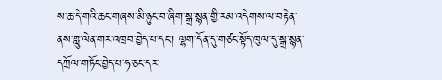ས་ཆ་དེ་གའི་ཆང་གཞས་མི་ཉུང་བ་ཞིག་སྒྲ་སྙན་གྱི་རམ་འདེགས་ལ་བརྟེན་ནས་གླུ་ལེན་གར་འཁྲབ་བྱེད་པ་དང་། ལྷག་དོན་དུ་གཙང་སྟོད་ཁུལ་དུ་སྒྲ་སྙན་དཀྲོལ་གཏོང་བྱེད་པ་ཧ་ཅང་དར་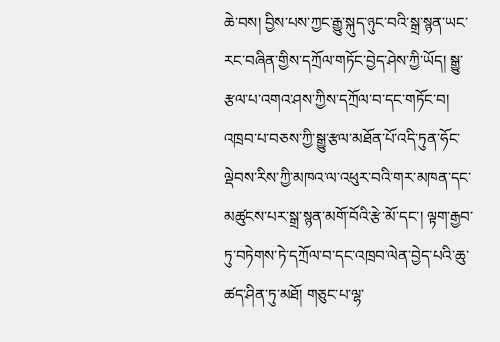ཆེ་བས། བྱིས་པས་ཀྱང་རྒྱུ་སྐུད་ཉུང་བའི་སྒྲ་སྙན་ཡང་རང་བཞིན་གྱིས་དཀྲོལ་གཏོང་བྱེད་ཤེས་ཀྱི་ཡོད། སྒྱུ་རྩལ་པ་འགའ་ཤས་ཀྱིས་དཀྲོལ་བ་དང་གཏོང་བ། འཁྲབ་པ་བཅས་ཀྱི་སྒྱུ་རྩལ་མཐོན་པོ་འདི་ཏུན་ཧོང་ལྡེབས་རིས་ཀྱི་མཁའ་ལ་འཕུར་བའི་གར་མཁན་དང་མཚུངས་པར་སྒྲ་སྙན་མགོ་བོའི་རྩེ་མོ་དང་། ལྟག་རྒྱབ་ཏུ་བཏེགས་ཏེ་དཀྲོལ་བ་དང་འཁྲབ་ལེན་བྱེད་པའི་ཆུ་ཚད་ཤིན་ཏུ་མཐོ། གཅུང་པ་ལྷ་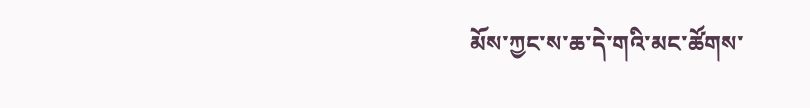མོས་ཀྱང་ས་ཆ་དེ་གའི་མང་ཚོགས་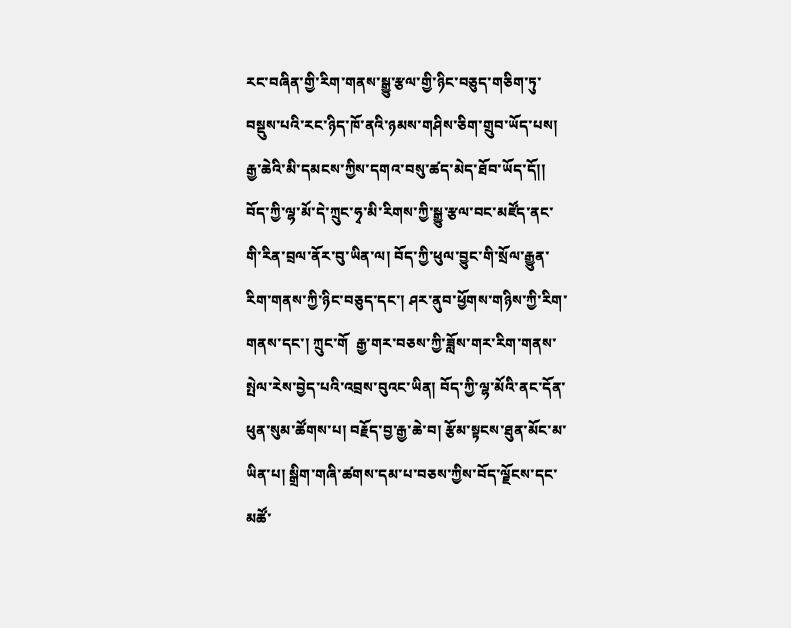རང་བཞིན་གྱི་རིག་གནས་སྒྱུ་རྩལ་གྱི་ཉིང་བཅུད་གཅིག་ཏུ་བསྡུས་པའི་རང་ཉིད་ཁོ་ནའི་ཉམས་གཤིས་ཅིག་གྲུབ་ཡོད་པས། རྒྱ་ཆེའི་མི་དམངས་ཀྱིས་དགའ་བསུ་ཚད་མེད་ཐོབ་ཡོད་དོ།།
བོད་ཀྱི་ལྷ་མོ་དེ་ཀྲུང་ཧྭ་མི་རིགས་ཀྱི་སྒྱུ་རྩལ་བང་མཛོད་ནང་གི་རིན་བྲལ་ནོར་བུ་ཡིན་ལ། བོད་ཀྱི་ཕུལ་བྱུང་གི་སྲོལ་རྒྱུན་རིག་གནས་ཀྱི་ཉིང་བཅུད་དང་། ཤར་ནུབ་ཕྱོགས་གཉིས་ཀྱི་རིག་གནས་དང་། ཀྲུང་གོ  རྒྱ་གར་བཅས་ཀྱི་ཟློས་གར་རིག་གནས་སྤེལ་རེས་བྱེད་པའི་འབྲས་བུའང་ཡིན། བོད་ཀྱི་ལྷ་མོའི་ནང་དོན་ཕུན་སུམ་ཚོགས་པ། བརྗོད་བྱ་རྒྱ་ཆེ་བ། རྩོམ་སྟངས་ཐུན་མོང་མ་ཡིན་པ། སྒྲིག་གཞི་ཚགས་དམ་པ་བཅས་ཀྱིས་བོད་ལྗོངས་དང་མཚོ་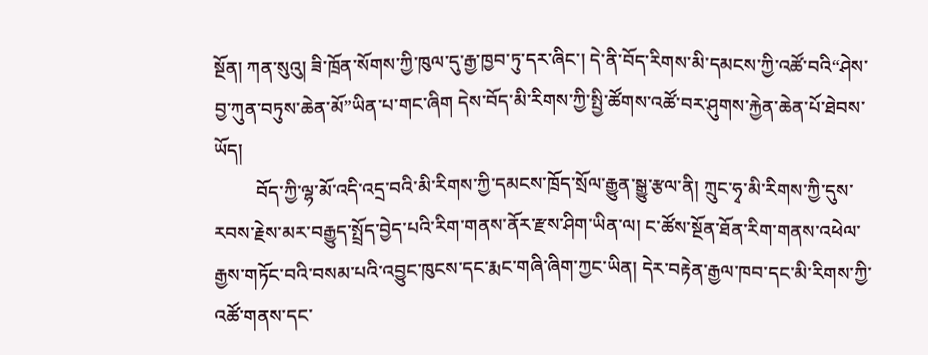སྔོན། ཀན་སུའུ། ཟི་ཁྲོན་སོགས་ཀྱི་ཁུལ་དུ་རྒྱ་ཁྱབ་ཏུ་དར་ཞིང་། དེ་ནི་བོད་རིགས་མི་དམངས་ཀྱི་འཚོ་བའི“ཤེས་བྱ་ཀུན་བཏུས་ཆེན་མོ”ཡིན་པ་གང་ཞིག དེས་བོད་མི་རིགས་ཀྱི་སྤྱི་ཚོགས་འཚོ་བར་ཤུགས་རྐྱེན་ཆེན་པོ་ཐེབས་ཡོད།
         བོད་ཀྱི་ལྷ་མོ་འདི་འདྲ་བའི་མི་རིགས་ཀྱི་དམངས་ཁྲོད་སྲོལ་རྒྱུན་སྒྱུ་རྩལ་ནི། ཀྲུང་ཧྭ་མི་རིགས་ཀྱི་དུས་རབས་རྗེས་མར་བརྒྱུད་སྤྲོད་བྱེད་པའི་རིག་གནས་ནོར་རྫས་ཤིག་ཡིན་ལ། ང་ཚོས་སྔོན་ཐོན་རིག་གནས་འཕེལ་རྒྱས་གཏོང་བའི་བསམ་པའི་འབྱུང་ཁུངས་དང་རྨང་གཞི་ཞིག་ཀྱང་ཡིན། དེར་བརྟེན་རྒྱལ་ཁབ་དང་མི་རིགས་ཀྱི་འཚོ་གནས་དང་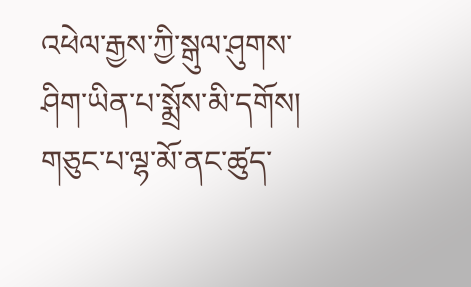འཕེལ་རྒྱས་ཀྱི་སྒུལ་ཤུགས་ཤིག་ཡིན་པ་སྨྲོས་མི་དགོས། གཅུང་པ་ལྷ་མོ་ནང་ཚུད་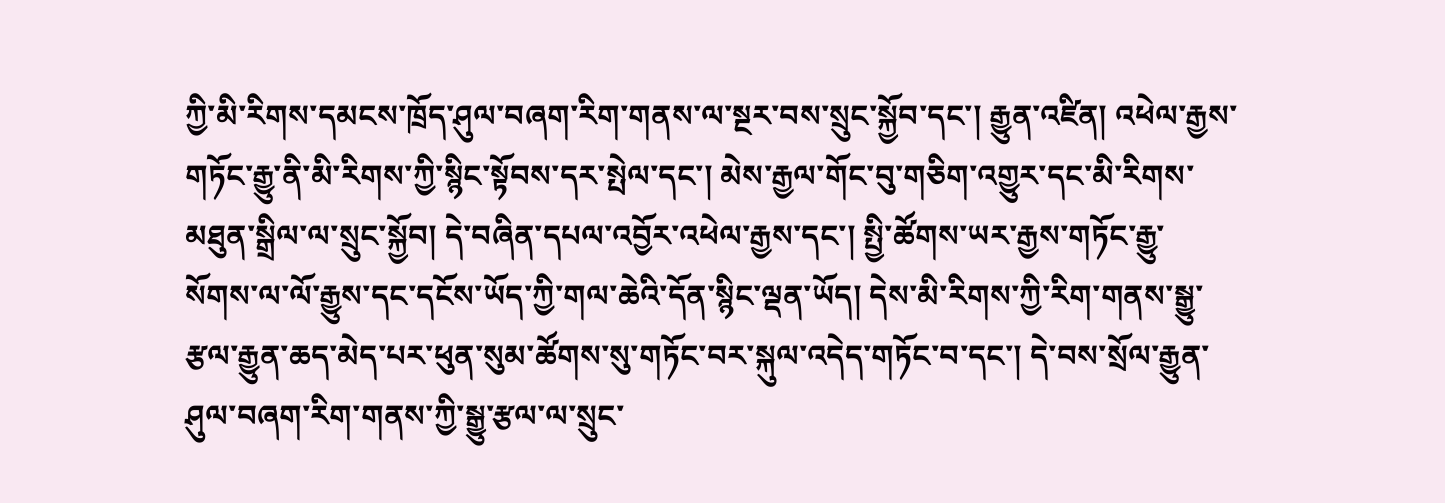ཀྱི་མི་རིགས་དམངས་ཁྲོད་ཤུལ་བཞག་རིག་གནས་ལ་སྔར་བས་སྲུང་སྐྱོབ་དང་། རྒྱུན་འཛིན། འཕེལ་རྒྱས་གཏོང་རྒྱུ་ནི་མི་རིགས་ཀྱི་སྙིང་སྟོབས་དར་སྤེལ་དང་། མེས་རྒྱལ་གོང་བུ་གཅིག་འགྱུར་དང་མི་རིགས་མཐུན་སྒྲིལ་ལ་སྲུང་སྐྱོབ། དེ་བཞིན་དཔལ་འབྱོར་འཕེལ་རྒྱས་དང་། སྤྱི་ཚོགས་ཡར་རྒྱས་གཏོང་རྒྱུ་སོགས་ལ་ལོ་རྒྱུས་དང་དངོས་ཡོད་ཀྱི་གལ་ཆེའི་དོན་སྙིང་ལྡན་ཡོད། དེས་མི་རིགས་ཀྱི་རིག་གནས་སྒྱུ་རྩལ་རྒྱུན་ཆད་མེད་པར་ཕུན་སུམ་ཚོགས་སུ་གཏོང་བར་སྐུལ་འདེད་གཏོང་བ་དང་། དེ་བས་སྲོལ་རྒྱུན་ཤུལ་བཞག་རིག་གནས་ཀྱི་སྒྱུ་རྩལ་ལ་སྲུང་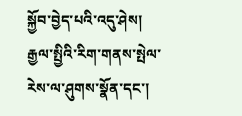སྐྱོབ་བྱེད་པའི་འདུ་ཤེས། རྒྱལ་སྤྱིའི་རིག་གནས་སྤེལ་རེས་ལ་ཤུགས་སྣོན་དང་།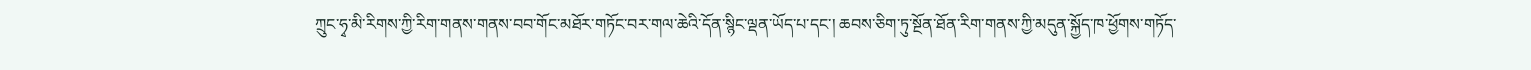ཀྲུང་ཧྭ་མི་རིགས་ཀྱི་རིག་གནས་གནས་བབ་གོང་མཐོར་གཏོང་བར་གལ་ཆེའི་དོན་སྙིང་ལྡན་ཡོད་པ་དང་། ཆབས་ཅིག་ཏུ་སྔོན་ཐོན་རིག་གནས་ཀྱི་མདུན་སྐྱོད་ཁ་ཕྱོགས་གཏོད་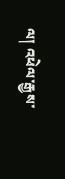ལ། འཕེལ་རྒྱས་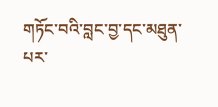གཏོང་བའི་བླང་བྱ་དང་མཐུན་པར་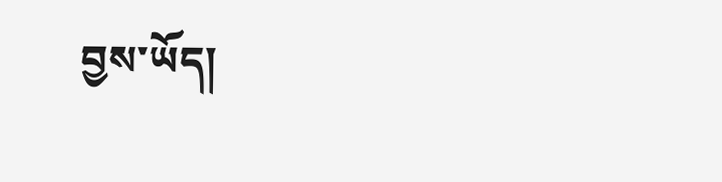བྱས་ཡོད།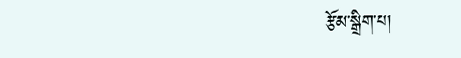རྩོམ་སྒྲིག་པ།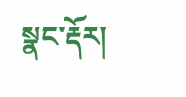སྣང་རྡོར།